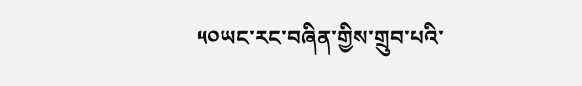༥༠ཡང་རང་བཞིན་གྱིས་གྲུབ་པའི་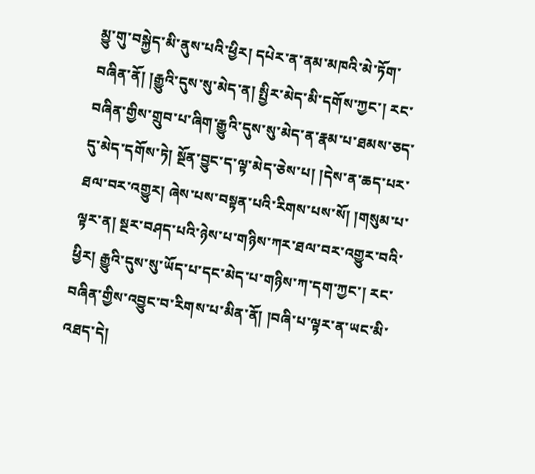མྱུ་གུ་བསྐྱེད་མི་ནུས་པའི་ཕྱིར། དཔེར་ན་ནམ་མཁའི་མེ་ཏོག་བཞིན་ནོ། །རྒྱུའི་དུས་སུ་མེད་ན། སྤྱིར་མེད་མི་དགོས་ཀྱང་། རང་བཞིན་གྱིས་གྲུབ་པ་ཞིག་རྒྱུའི་དུས་སུ་མེད་ན་རྣམ་པ་ཐམས་ཅད་དུ་མེད་དགོས་ཏེ། སྔོན་བྱུང་ད་ལྟ་མེད་ཅེས་པ། །དེས་ན་ཆད་པར་ཐལ་བར་འགྱུར། ཞེས་པས་བསྟན་པའི་རིགས་པས་སོ། །གསུམ་པ་ལྟར་ན། སྔར་བཤད་པའི་ཉེས་པ་གཉིས་ཀར་ཐལ་བར་འགྱུར་བའི་ཕྱིར། རྒྱུའི་དུས་སུ་ཡོད་པ་དང་མེད་པ་གཉིས་ཀ་དག་ཀྱང་། རང་བཞིན་གྱིས་འབྱུང་བ་རིགས་པ་མིན་ནོ། །བཞི་པ་ལྟར་ན་ཡང་མི་འཐད་དེ།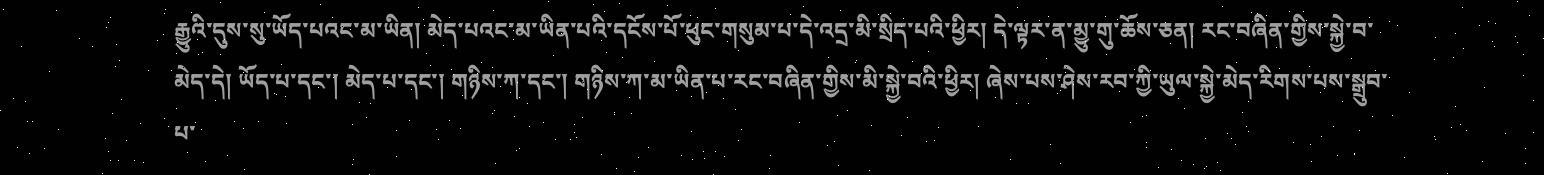རྒྱུའི་དུས་སུ་ཡོད་པའང་མ་ཡིན། མེད་པའང་མ་ཡིན་པའི་དངོས་པོ་ཕུང་གསུམ་པ་དེ་འདྲ་མི་སྲིད་པའི་ཕྱིར། དེ་ལྟར་ན་མྱུ་གུ་ཆོས་ཅན། རང་བཞིན་གྱིས་སྐྱེ་བ་མེད་དེ། ཡོད་པ་དང་། མེད་པ་དང་། གཉིས་ཀ་དང་། གཉིས་ཀ་མ་ཡིན་པ་རང་བཞིན་གྱིས་མི་སྐྱེ་བའི་ཕྱིར། ཞེས་པས་ཤེས་རབ་ཀྱི་ཡུལ་སྐྱེ་མེད་རིགས་པས་སྒྲུབ་པ་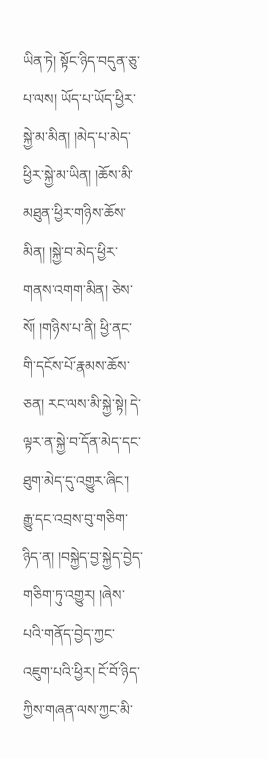ཡིན་ཏེ། སྟོང་ཉིད་བདུན་ཅུ་པ་ལས། ཡོད་པ་ཡོད་ཕྱིར་སྐྱེ་མ་མིན། །མེད་པ་མེད་ཕྱིར་སྐྱེ་མ་ཡིན། །ཆོས་མི་མཐུན་ཕྱིར་གཉིས་ཆོས་མིན། །སྐྱེ་བ་མེད་ཕྱིར་གནས་འགག་མིན། ཅེས་སོ། །གཉིས་པ་ནི། ཕྱི་ནང་གི་དངོས་པོ་རྣམས་ཆོས་ཅན། རང་ལས་མི་སྐྱེ་སྟེ། དེ་ལྟར་ན་སྐྱེ་བ་དོན་མེད་དང་ཐུག་མེད་དུ་འགྱུར་ཞིང་། རྒྱུ་དང་འབྲས་བུ་གཅིག་ཉིད་ན། །བསྐྱེད་བྱ་སྐྱེད་བྱེད་གཅིག་ཏུ་འགྱུར། །ཞེས་པའི་གནོད་བྱེད་ཀྱང་འཇུག་པའི་ཕྱིར། ངོ་བོ་ཉིད་ཀྱིས་གཞན་ལས་ཀྱང་མི་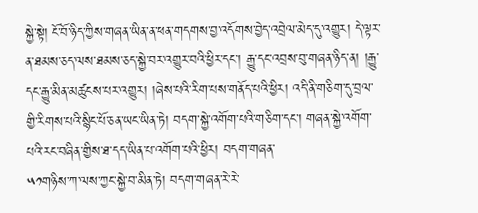སྐྱེ་སྟེ། ངོ་བོ་ཉིད་ཀྱིས་གཞན་ཡིན་ན་ཕན་གདགས་བྱ་འདོགས་བྱེད་འབྲེལ་མེད་དུ་འགྱུར། དེ་ལྟར་ན་ཐམས་ཅད་ལས་ཐམས་ཅད་སྐྱེ་བར་འགྱུར་བའི་ཕྱིར་དང་། རྒྱུ་དང་འབྲས་བུ་གཞན་ཉིད་ན། །རྒྱུ་དང་རྒྱུ་མིན་མཚུངས་པར་འགྱུར། །ཞེས་པའི་རིག་པས་གནོད་པའི་ཕྱིར། འདི་ནི་གཅིག་དུ་བྲལ་གྱི་རིགས་པའི་སྙིང་པོ་ཅན་ཡང་ཡིན་ཏེ། བདག་སྐྱེ་འགོག་པའི་གཅིག་དང་། གཞན་སྐྱེ་འགོག་པའི་རང་བཞིན་གྱིས་ཐ་དད་ཡིན་པ་འགོག་པའི་ཕྱིར། བདག་གཞན་
༥༡གཉིས་ཀ་ལས་ཀྱང་སྐྱེ་བ་མིན་ཏེ། བདག་གཞན་རེ་རེ་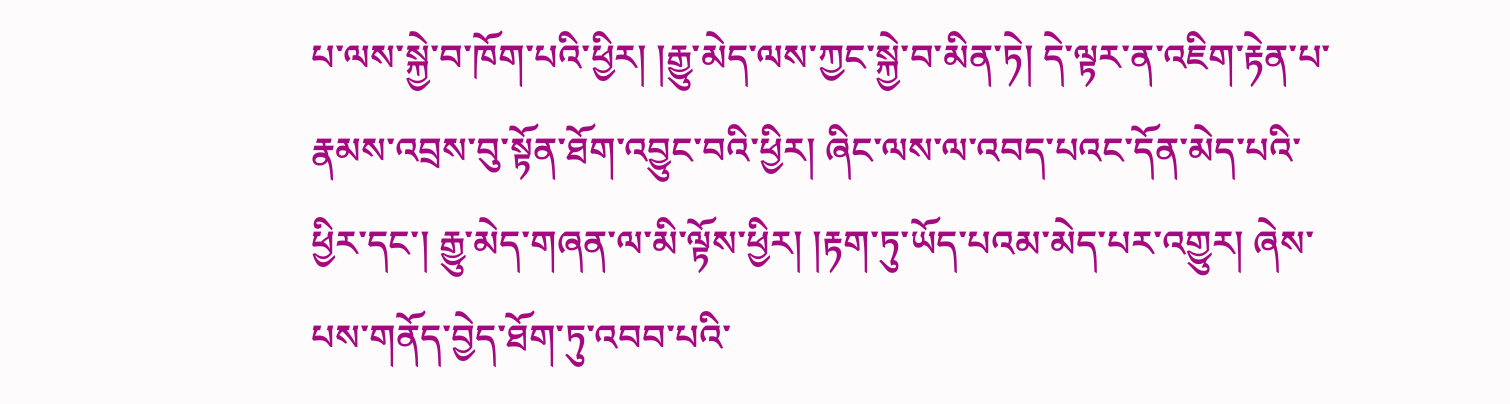པ་ལས་སྐྱེ་བ་ཁོག་པའི་ཕྱིར། །རྒྱུ་མེད་ལས་ཀྱང་སྐྱེ་བ་མིན་ཏེ། དེ་ལྟར་ན་འཇིག་རྟེན་པ་རྣམས་འབྲས་བུ་སྟོན་ཐོག་འབྱུང་བའི་ཕྱིར། ཞིང་ལས་ལ་འབད་པའང་དོན་མེད་པའི་ཕྱིར་དང་། རྒྱུ་མེད་གཞན་ལ་མི་ལྟོས་ཕྱིར། །རྟག་ཏུ་ཡོད་པའམ་མེད་པར་འགྱུར། ཞེས་པས་གནོད་བྱེད་ཐོག་ཏུ་འབབ་པའི་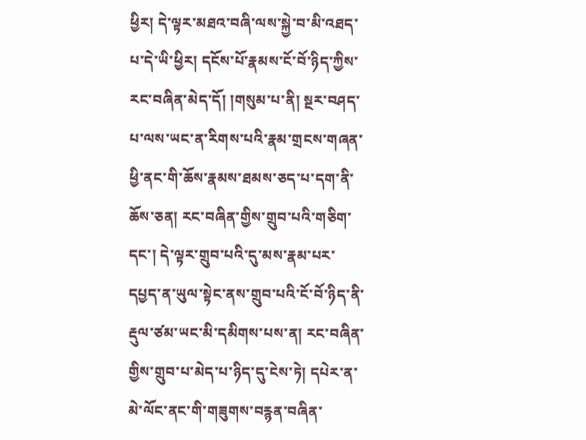ཕྱིར། དེ་ལྟར་མཐའ་བཞི་ལས་སྐྱེ་བ་མི་འཐད་པ་དེ་ཡི་ཕྱིར། དངོས་པོ་རྣམས་ངོ་བོ་ཉིད་ཀྱིས་རང་བཞིན་མེད་དོ། །གསུམ་པ་ནི། སྔར་བཤད་པ་ལས་ཡང་ན་རིགས་པའི་རྣམ་གྲངས་གཞན་ཕྱི་ནང་གི་ཆོས་རྣམས་ཐམས་ཅད་པ་དག་ནི་ཆོས་ཅན། རང་བཞིན་གྱིས་གྲུབ་པའི་གཅིག་དང་། དེ་ལྟར་གྲུབ་པའི་དུ་མས་རྣམ་པར་དཔྱད་ན་ཡུལ་སྟེང་ནས་གྲུབ་པའི་ངོ་བོ་ཉིད་ནི་རྡུལ་ཙམ་ཡང་མི་དམིགས་པས་ན། རང་བཞིན་གྱིས་གྲུབ་པ་མེད་པ་ཉིད་དུ་ངེས་ཏེ། དཔེར་ན་མེ་ལོང་ནང་གི་གཟུགས་བརྙན་བཞིན་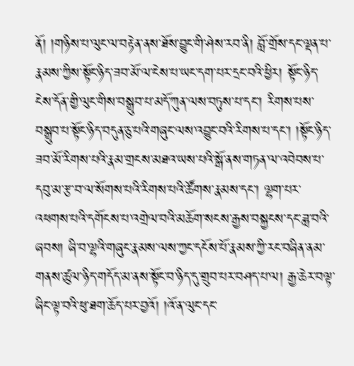ནོ། །གཉིས་པ་ལུང་ལ་བརྟེན་ནས་ཐོས་བྱུང་གི་ཤེས་རབ་ནི། བློ་གྲོས་དང་ལྡན་པ་རྣམས་ཀྱིས་སྟོང་ཉིད་ཟབ་མོ་ལ་ངེས་པ་ཡང་དག་པར་དྲང་བའི་ཕྱིར། སྟོང་ཉིད་ངེས་དོན་གྱི་ལུང་གིས་བསྒྲུབ་པ་མདོ་ཀུན་ལས་བཏུས་པ་དང་། རིགས་པས་བསྒྲུབ་པ་སྟོང་ཉིད་བདུན་ཅུ་པའི་གཞུང་ལས་འབྱུང་བའི་རིགས་པ་དང་། །སྟོང་ཉིད་ཟབ་མོ་རིགས་པའི་རྣམ་གྲངས་མཐའ་ཡས་པའི་སྒོ་ནས་གཏན་ལ་འབེབས་པ་དབུ་མ་རྩ་བ་ལ་སོགས་པའི་རིགས་པའི་ཚོགས་རྣམས་དང་། ལྷག་པར་འཕགས་པའི་དགོངས་པ་འགྲེལ་བའི་མཆོག་སངས་རྒྱས་བསྐྱངས་དང་ཟླ་བའི་ཞབས། ཞི་བ་ལྷའི་གཞུང་རྣམས་ལས་ཀྱང་དངོས་པོ་རྣམས་ཀྱི་རང་བཞིན་ནམ་གནས་ཚུལ་ཉིད་གདོད་མ་ནས་སྟོང་བ་ཉིད་དུ་གྲུབ་པར་བཤད་པ་ལ། རྒྱ་ཆེར་བལྟ་ཞིང་ལྟ་བའི་ཕུ་ཐག་ཆོད་པར་བྱའོ། །འོ་ན་ལུང་དང་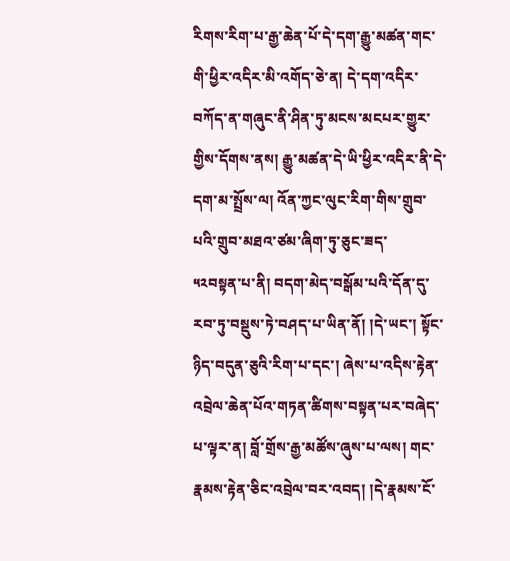རིགས་རིག་པ་རྒྱ་ཆེན་པོ་དེ་དག་རྒྱུ་མཚན་གང་གི་ཕྱིར་འདིར་མི་འགོད་ཅེ་ན། དེ་དག་འདིར་བཀོད་ན་གཞུང་ནི་ཤིན་ཏུ་མངས་མངཔར་གྱུར་གྱིས་དོགས་ནས། རྒྱུ་མཚན་དེ་ཡི་ཕྱིར་འདིར་ནི་དེ་དག་མ་སྤྲོས་ལ། འོན་ཀྱང་ལུང་རིག་གིས་གྲུབ་པའི་གྲུབ་མཐའ་ཙམ་ཞིག་ཏུ་ཅུང་ཟད་
༥༢བསྟན་པ་ནི། བདག་མེད་བསྒོམ་པའི་དོན་དུ་རབ་ཏུ་བསྡུས་ཏེ་བཤད་པ་ཡིན་ནོ། །དེ་ཡང་། སྟོང་ཉིད་བདུན་ཅུའི་རིག་པ་དང་། ཞེས་པ་འདིས་རྟེན་འབྲེལ་ཆེན་པོའ་གཏན་ཚིགས་བསྟན་པར་བཞེད་པ་ལྟར་ན། བློ་གྲོས་རྒྱ་མཚོས་ཞུས་པ་ལས། གང་རྣམས་རྟེན་ཅིང་འབྲེལ་བར་འབད། །དེ་རྣམས་ངོ་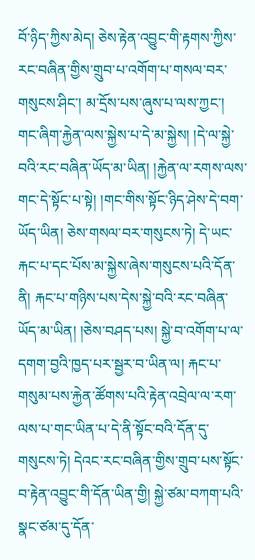བོ་ཉིད་ཀྱིས་མེད། ཅེས་རྟེན་འབྱུང་གི་རྟགས་ཀྱིས་རང་བཞིན་གྱིས་གྲུབ་པ་འགོག་པ་གསལ་བར་གསུངས་ཤིང་། མ་དྲོས་པས་ཞུས་པ་ལས་ཀྱང་། གང་ཞིག་རྐྱེན་ལས་སྐྱེས་པ་དེ་མ་སྐྱེས། །དེ་ལ་སྐྱེ་བའི་རང་བཞིན་ཡོད་མ་ཡིན། །རྐྱེན་ལ་རགས་ལས་གང་དེ་སྟོང་པ་སྟེ། །གང་གིས་སྟོང་ཉིད་ཤེས་དེ་བག་ཡོད་ཡིན། ཅེས་གསལ་བར་གསུངས་ཏེ། དེ་ཡང་རྐང་པ་དང་པོས་མ་སྐྱེས་ཞེས་གསུངས་པའི་དོན་ནི། རྐང་པ་གཉིས་པས་དེས་སྐྱེ་བའི་རང་བཞིན་ཡོད་མ་ཡིན། །ཅེས་བཤད་པས། སྐྱེ་བ་འགོག་པ་ལ་དགག་བྱའི་ཁྱད་པར་སྦྱར་བ་ཡིན་ལ། རྐང་པ་གསུམ་པས་རྐྱེན་ཚོགས་པའི་རྟེན་འབྲེལ་ལ་རག་ལས་པ་གང་ཡིན་པ་དེ་ནི་སྟོང་བའི་དོན་དུ་གསུངས་ཏེ། དེའང་རང་བཞིན་གྱིས་གྲུབ་པས་སྟོང་བ་རྟེན་འབྱུང་གི་དོན་ཡིན་གྱི། སྐྱེ་ཙམ་བཀག་པའི་སྣང་ཙམ་དུ་དོན་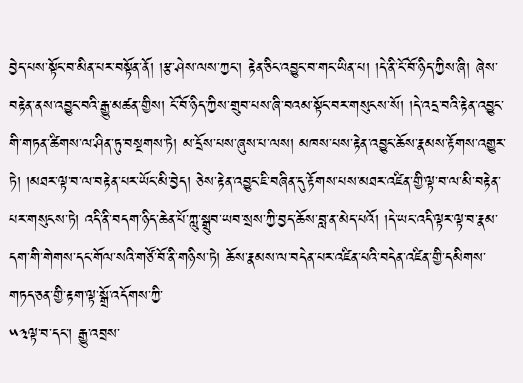བྱེད་པས་སྟོང་བ་མིན་པར་བསྟོན་ནོ། །རྩ་ཤེས་ལས་ཀྱང་། རྟེན་ཅིང་འབྱུང་བ་གང་ཡིན་པ། །དེ་ནི་ངོ་བོ་ཉིད་ཀྱིས་ཞི། ཞེས་བརྟེན་ནས་འབྱུང་བའི་རྒྱུ་མཚན་གྱིས། ངོ་བོ་ཉིད་ཀྱིས་གྲུབ་པས་ཞི་བའམ་སྟོང་བར་གསུངས་སོ། །དེ་འདྲ་བའི་རྟེན་འབྱུང་གི་གཏན་ཚིགས་ལ་ཤིན་ཏུ་བསྔགས་ཏེ། མ་དྲོས་པས་ཞུས་པ་ལས། མཁས་པས་རྟེན་འབྱུང་ཆོས་རྣམས་རྟོགས་འགྱུར་ཏེ། །མཐར་ལྟ་བ་ལ་བརྟེན་པར་ཡོང་མི་བྱེད། ཅེས་རྟེན་འབྱུང་ཇི་བཞིན་དུ་རྟོགས་པས་མཐར་འཛིན་གྱི་ལྟ་བ་ལ་མི་བརྟེན་པར་གསུངས་ཏེ། འདི་ནི་བདག་ཉིད་ཆེན་པོ་ཀླུ་སྒྲུབ་ཡབ་སྲས་ཀྱི་བྱད་ཆོས་བླ་ན་མེད་པའོ། །དེ་ཡང་འདི་ལྟར་ལྟ་བ་རྣམ་དག་གི་གེགས་དང་གོལ་སའི་གཙོ་བོ་ནི་གཉིས་ཏེ། ཆོས་རྣམས་ལ་བདེན་པར་འཛིན་པའི་བདེན་འཛིན་གྱི་དམིགས་གཏད་ཅན་གྱི་རྟག་ལྟ་སྒྲོ་འདོགས་ཀྱི་
༥༣ལྟ་བ་དང་། རྒྱུ་འབྲས་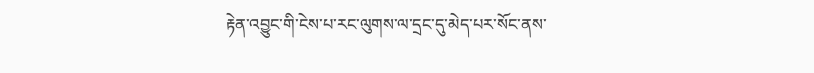རྟེན་འབྱུང་གི་ངེས་པ་རང་ལུགས་ལ་དྲང་དུ་མེད་པར་སོང་ནས་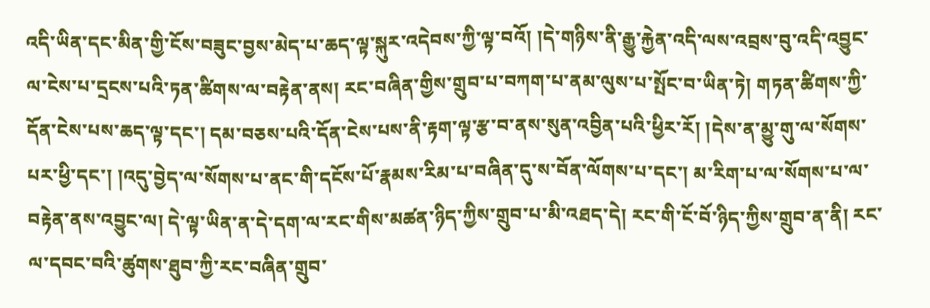འདི་ཡིན་དང་མིན་གྱི་ངོས་བཟུང་བྱས་མེད་པ་ཆད་ལྟ་སྐུར་འདེབས་ཀྱི་ལྟ་བའོ། །དེ་གཉིས་ནི་རྒྱུ་རྐྱེན་འདི་ལས་འབྲས་བུ་འདི་འབྱུང་ལ་ངེས་པ་དྲངས་པའི་ཏན་ཚིགས་ལ་བརྟེན་ནས། རང་བཞིན་གྱིས་གྲུབ་པ་བཀག་པ་ནམ་ལུས་པ་སྤོང་བ་ཡིན་ཏེ། གཏན་ཚིགས་ཀྱི་དོན་ངེས་པས་ཆད་ལྟ་དང་། དམ་བཅས་པའི་དོན་ངེས་པས་ནི་རྟག་ལྟ་རྩ་བ་ནས་སུན་འབྱིན་པའི་ཕྱིར་རོ། །དེས་ན་མྱུ་གུ་ལ་སོགས་པར་ཕྱི་དང་། །འདུ་བྱེད་ལ་སོགས་པ་ནང་གི་དངོས་པོ་རྣམས་རིམ་པ་བཞིན་དུ་ས་བོན་ལོགས་པ་དང་། མ་རིག་པ་ལ་སོགས་པ་ལ་བརྟེན་ནས་འབྱུང་ལ། དེ་ལྟ་ཡིན་ན་དེ་དག་ལ་རང་གིས་མཚན་ཉིད་ཀྱིས་གྲུབ་པ་མི་འཐད་དེ། རང་གི་ངོ་བོ་ཉིད་ཀྱིས་གྲུབ་ན་ནི། རང་ལ་དབང་བའི་ཚུགས་ཐུབ་ཀྱི་རང་བཞིན་གྲུབ་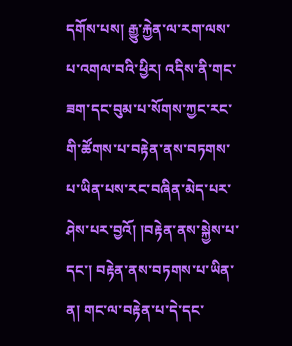དགོས་པས། རྒྱུ་རྐྱེན་ལ་རག་ལས་པ་འགལ་བའི་ཕྱིར། འདིས་ནི་གང་ཟག་དང་བུམ་པ་སོགས་ཀྱང་རང་གི་ཚོགས་པ་བརྟེན་ནས་བཏགས་པ་ཡིན་པས་རང་བཞིན་མེད་པར་ཤེས་པར་བྱའོ། །བརྟེན་ནས་སྐྱེས་པ་དང་། བརྟེན་ནས་བཏགས་པ་ཡིན་ན། གང་ལ་བརྟེན་པ་དེ་དང་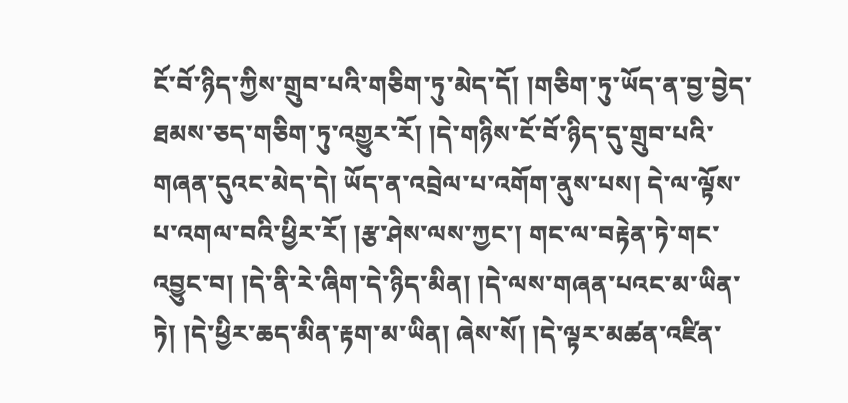ངོ་བོ་ཉིད་ཀྱིས་གྲུབ་པའི་གཅིག་ཏུ་མེད་དོ། །གཅིག་ཏུ་ཡོད་ན་བྱ་བྱེད་ཐམས་ཅད་གཅིག་ཏུ་འགྱུར་རོ། །དེ་གཉིས་ངོ་བོ་ཉིད་དུ་གྲུབ་པའི་གཞན་དུའང་མེད་དེ། ཡོད་ན་འབྲེལ་པ་འགོག་ནུས་པས། དེ་ལ་ལྟོས་པ་འགལ་བའི་ཕྱིར་རོ། །རྩ་ཤེས་ལས་ཀྱང་། གང་ལ་བརྟེན་ཏེ་གང་འབྱུང་བ། །དེ་ནི་རེ་ཞིག་དེ་ཉིད་མིན། །དེ་ལས་གཞན་པའང་མ་ཡིན་ཏེ། །དེ་ཕྱིར་ཆད་མིན་རྟག་མ་ཡིན། ཞེས་སོ། །དེ་ལྟར་མཚན་འཛིན་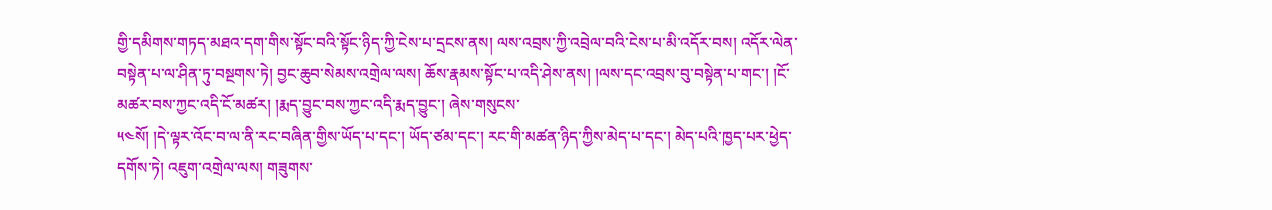གྱི་དམིགས་གཏད་མཐའ་དག་གིས་སྟོང་བའི་སྟོང་ཉིད་ཀྱི་ངེས་པ་དྲངས་ནས། ལས་འབྲས་ཀྱི་འབྲེལ་བའི་ངེས་པ་མི་འདོར་བས། འདོར་ལེན་བསྟེན་པ་ལ་ཤིན་ཏུ་བསྔགས་ཏེ། བྱང་ཆུབ་སེམས་འགྲེལ་ལས། ཆོས་རྣམས་སྟོང་པ་འདི་ཤེས་ནས། །ལས་དང་འབྲས་བུ་བསྟེན་པ་གང་། །ངོ་མཚར་བས་ཀྱང་འདི་ངོ་མཚར། །རྨད་བྱུང་བས་ཀྱང་འདི་རྨད་བྱུང་། ཞེས་གསུངས་
༥༤སོ། །དེ་ལྟར་འོང་བ་ལ་ནི་རང་བཞིན་གྱིས་ཡོད་པ་དང་། ཡོད་ཙམ་དང་། རང་གི་མཚན་ཉིད་ཀྱིས་མེད་པ་དང་། མེད་པའི་ཁྱད་པར་ཕྱེད་དགོས་ཏེ། འཇུག་འགྲེལ་ལས། གཟུགས་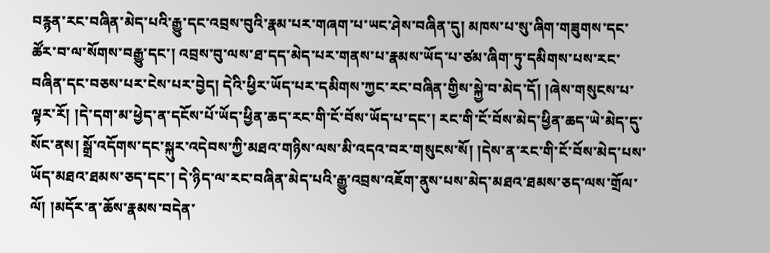བརྙན་རང་བཞིན་མེད་པའི་རྒྱུ་དང་འབྲས་བུའི་རྣམ་པར་གཞག་པ་ཡང་ཤེས་བཞིན་དུ། མཁས་པ་སུ་ཞིག་གཟུགས་དང་ཚོར་བ་ལ་སོགས་བརྒྱུ་དང་། འབྲས་བུ་ལས་ཐ་དད་མེད་པར་གནས་པ་རྣམས་ཡོད་པ་ཙམ་ཞིག་ཏུ་དམིགས་པས་རང་བཞིན་དང་བཅས་པར་ངེས་པར་བྱེད། དེའི་ཕྱིར་ཡོད་པར་དམིགས་ཀྱང་རང་བཞིན་གྱིས་སྐྱེ་བ་མེད་དོ། །ཞེས་གསུངས་པ་ལྟར་རོ། །དེ་དག་མ་ཕྱེད་ན་དངོས་པོ་ཡོད་ཕྱིན་ཆད་རང་གི་ངོ་བོས་ཡོད་པ་དང་། རང་གི་ངོ་བོས་མེད་ཕྱིན་ཆད་ཡེ་མེད་དུ་སོང་ནས། སྒྲོ་འདོགས་དང་སྐུར་འདེབས་ཀྱི་མཐའ་གཉིས་ལས་མི་འདའ་བར་གསུངས་སོ། །དེས་ན་རང་གི་ངོ་བོས་མེད་པས་ཡོད་མཐའ་ཐམས་ཅད་དང་། དེ་ཉིད་ལ་རང་བཞིན་མེད་པའི་རྒྱུ་འབྲས་འཇོག་ནུས་པས་མེད་མཐའ་ཐམས་ཅད་ལས་གྲོལ་ལོ། །མདོར་ན་ཆོས་རྣམས་བདེན་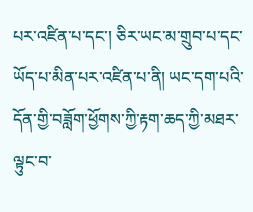པར་འཛིན་པ་དང་། ཅིར་ཡང་མ་གྲུབ་པ་དང་ཡོད་པ་མིན་པར་འཛིན་པ་ནི། ཡང་དག་པའི་དོན་གྱི་བཟློག་ཕྱོགས་ཀྱི་རྟག་ཆད་ཀྱི་མཐར་ལྟུང་བ་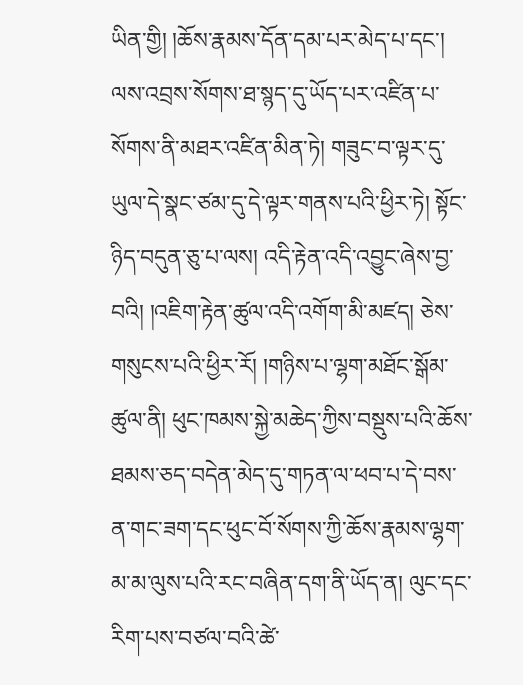ཡིན་གྱི། །ཆོས་རྣམས་དོན་དམ་པར་མེད་པ་དང་། ལས་འབྲས་སོགས་ཐ་སྙད་དུ་ཡོད་པར་འཛིན་པ་སོགས་ནི་མཐར་འཛིན་མིན་ཏེ། གཟུང་བ་ལྟར་དུ་ཡུལ་དེ་སྣང་ཙམ་དུ་དེ་ལྟར་གནས་པའི་ཕྱིར་ཏེ། སྟོང་ཉིད་བདུན་ཅུ་པ་ལས། འདི་རྟེན་འདི་འབྱུང་ཞེས་བྱ་བའི། །འཇིག་རྟེན་ཚུལ་འདི་འགོག་མི་མཛད། ཅེས་གསུངས་པའི་ཕྱིར་རོ། །གཉིས་པ་ལྷག་མཐོང་སྒོམ་ཚུལ་ནི། ཕུང་ཁམས་སྐྱེ་མཆེད་ཀྱིས་བསྡུས་པའི་ཆོས་ཐམས་ཅད་བདེན་མེད་དུ་གཏན་ལ་ཕབ་པ་དེ་བས་ན་གང་ཟག་དང་ཕུང་བོ་སོགས་ཀྱི་ཆོས་རྣམས་ལྷག་མ་མ་ལུས་པའི་རང་བཞིན་དག་ནི་ཡོད་ན། ལུང་དང་རིག་པས་བཙལ་བའི་ཚེ་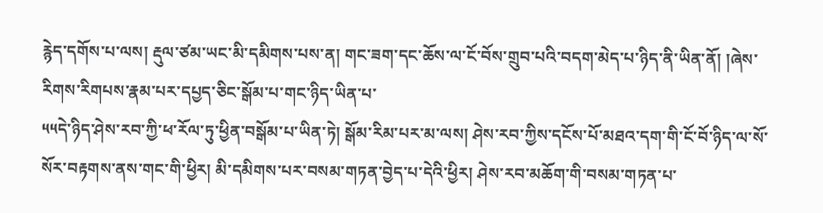རྙེད་དགོས་པ་ལས། རྡུལ་ཙམ་ཡང་མི་དམིགས་པས་ན། གང་ཟག་དང་ཆོས་ལ་ངོ་བོས་གྲུབ་པའི་བདག་མེད་པ་ཉིད་ནི་ཡིན་ནོ། །ཞེས་རིགས་རིགཔས་རྣམ་པར་དཔྱད་ཅིང་སྒོམ་པ་གང་ཉིད་ཡིན་པ་
༥༥དེ་ཉིད་ཤེས་རབ་ཀྱི་ཕ་རོལ་ཏུ་ཕྱིན་བསྒོམ་པ་ཡིན་ཏེ། སྒོམ་རིམ་པར་མ་ལས། ཤེས་རབ་ཀྱིས་དངོས་པོ་མཐའ་དག་གི་ངོ་བོ་ཉིད་ལ་སོ་སོར་བརྟགས་ནས་གང་གི་ཕྱིར། མི་དམིགས་པར་བསམ་གཏན་བྱེད་པ་དེའི་ཕྱིར། ཤེས་རབ་མཆོག་གི་བསམ་གཏན་པ་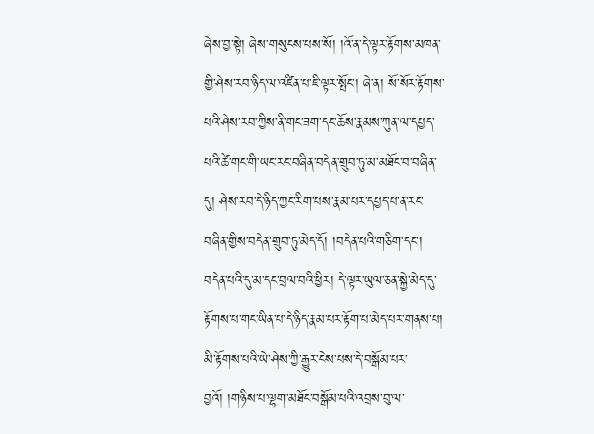ཞེས་བྱ་སྟེ། ཞེས་གསུངས་པས་སོ། །འོ་ན་དེ་ལྟར་རྟོགས་མཁན་གྱི་ཤེས་རབ་ཉིད་ལ་འཛིན་པ་ཇི་ལྟར་སྤོང་། ཞེ་ན། སོ་སོར་རྟོགས་པའི་ཤེས་རབ་ཀྱིས་ནི་གང་ཟག་དང་ཆོས་རྣམས་ཀུན་ལ་དཔྱད་པའི་ཚེ་གང་གི་ཡང་རང་བཞིན་བདེན་གྲུབ་ཏུ་མ་མཐོང་བ་བཞིན་དུ། ཤེས་རབ་དེ་ཉིད་ཀྱང་རིག་པས་རྣམ་པར་དཔྱད་པ་ན་རང་བཞིན་གྱིས་བདེན་གྲུབ་ཏུ་མེད་དོ། །བདེན་པའི་གཅིག་དང་། བདེན་པའི་དུ་མ་དང་བྲལ་བའི་ཕྱིར། དེ་ལྟར་ཡུལ་ཅན་སྐྱེ་མེད་དུ་རྟོགས་པ་གང་ཡིན་པ་དེ་ཉིད་རྣམ་པར་རྟོག་པ་མེད་པར་གནས་པ། མི་རྟོགས་པའི་ཡེ་ཤེས་ཀྱི་རྒྱུར་ངེས་པས་དེ་བསྒོམ་པར་བྱའོ། །གཉིས་པ་ལྷག་མཐོང་བསྒོམ་པའི་འབྲས་བུ་ལ་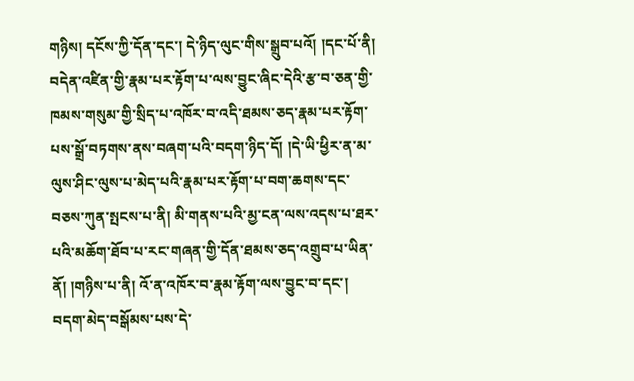གཉིས། དངོས་ཀྱི་དོན་དང་། དེ་ཉིད་ལུང་གིས་སྒྲུབ་པའོ། །དང་པོ་ནི། བདེན་འཛིན་གྱི་རྣམ་པར་རྟོག་པ་ལས་བྱུང་ཞིང་དེའི་རྩ་བ་ཅན་གྱི་ཁམས་གསུམ་གྱི་སྲིད་པ་འཁོར་བ་འདི་ཐམས་ཅད་རྣམ་པར་རྟོག་པས་སྒྲོ་བཏགས་ནས་བཞག་པའི་བདག་ཉིད་དོ། །དེ་ཡི་ཕྱིར་ན་མ་ལུས་ཤིང་ལུས་པ་མེད་པའི་རྣམ་པར་རྟོག་པ་བག་ཆགས་དང་བཅས་ཀུན་སྤངས་པ་ནི། མི་གནས་པའི་མྱ་ངན་ལས་འདས་པ་ཐར་པའི་མཆོག་ཐོབ་པ་རང་གཞན་གྱི་དོན་ཐམས་ཅད་འགྲུབ་པ་ཡིན་ནོ། །གཉིས་པ་ནི། འོ་ན་འཁོར་བ་རྣམ་རྟོག་ལས་བྱུང་བ་དང་། བདག་མེད་བསྒོམས་པས་དེ་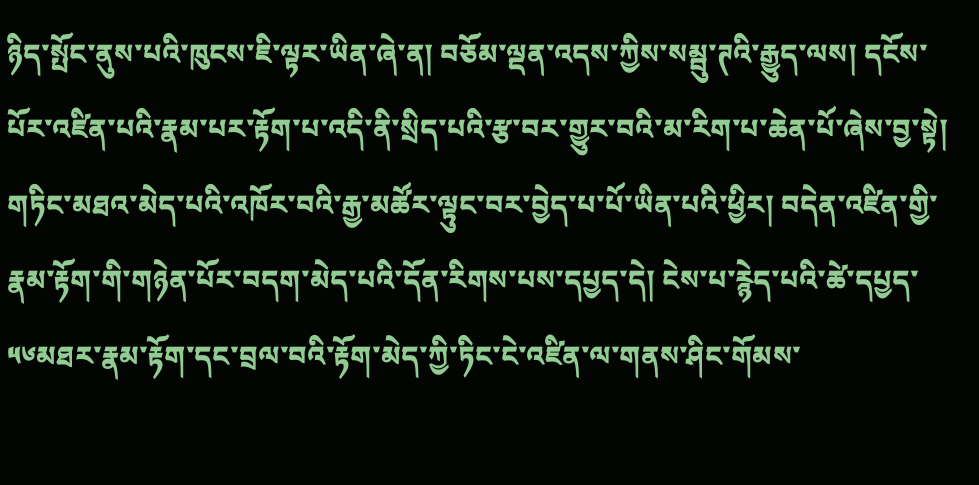ཉིད་སྤོང་ནུས་པའི་ཁུངས་ཇི་ལྟར་ཡིན་ཞེ་ན། བཅོམ་ལྡན་འདས་ཀྱིས་སམྦུ་ཊའི་རྒྱུད་ལས། དངོས་པོར་འཛིན་པའི་རྣམ་པར་རྟོག་པ་འདི་ནི་སྲིད་པའི་རྩ་བར་གྱུར་བའི་མ་རིག་པ་ཆེན་པོ་ཞེས་བྱ་སྟེ། གཏིང་མཐའ་མེད་པའི་འཁོར་བའི་རྒྱ་མཚོར་ལྟུང་བར་བྱེད་པ་པོ་ཡིན་པའི་ཕྱིར། བདེན་འཛིན་གྱི་རྣམ་རྟོག་གི་གཉེན་པོར་བདག་མེད་པའི་དོན་རིགས་པས་དཔྱད་དེ། ངེས་པ་རྙེད་པའི་ཚེ་དཔྱད་
༥༦མཐར་རྣམ་རྟོག་དང་བྲལ་བའི་རྟོག་མེད་ཀྱི་ཏིང་ངེ་འཛིན་ལ་གནས་ཤིང་གོམས་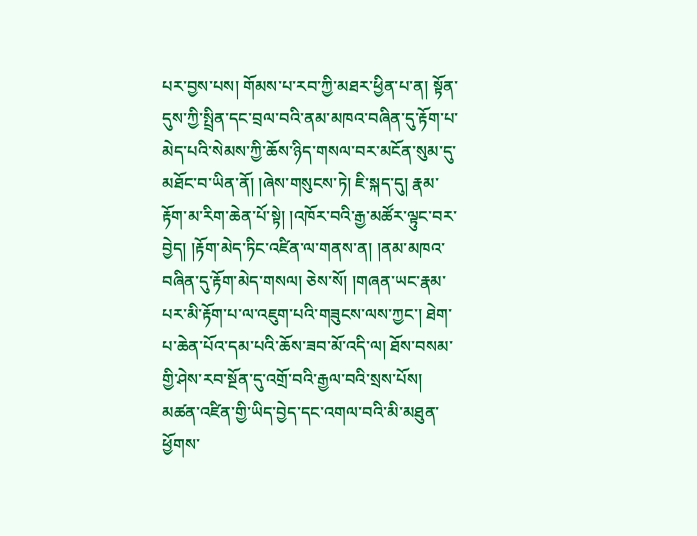པར་བྱས་པས། གོམས་པ་རབ་ཀྱི་མཐར་ཕྱིན་པ་ན། སྟོན་དུས་ཀྱི་སྤྲིན་དང་བྲལ་བའི་ནམ་མཁའ་བཞིན་དུ་རྟོག་པ་མེད་པའི་སེམས་ཀྱི་ཆོས་ཉིད་གསལ་བར་མངོན་སུམ་དུ་མཐོང་བ་ཡིན་ནོ། །ཞེས་གསུངས་ཏེ། ཇི་སྐད་དུ། རྣམ་རྟོག་མ་རིག་ཆེན་པོ་སྟེ། །འཁོར་བའི་རྒྱ་མཚོར་ལྟུང་བར་བྱེད། །རྟོག་མེད་ཏིང་འཛིན་ལ་གནས་ན། །ནམ་མཁའ་བཞིན་དུ་རྟོག་མེད་གསལ། ཅེས་སོ། །གཞན་ཡང་རྣམ་པར་མི་རྟོག་པ་ལ་འཇུག་པའི་གཟུངས་ལས་ཀྱང་། ཐེག་པ་ཆེན་པོའ་དམ་པའི་ཆོས་ཟབ་མོ་འདི་ལ། ཐོས་བསམ་གྱི་ཤེས་རབ་སྔོན་དུ་འགྲོ་བའི་རྒྱལ་བའི་སྲས་པོས། མཚན་འཛིན་གྱི་ཡིད་བྱེད་དང་འགལ་བའི་མི་མཐུན་ཕྱོགས་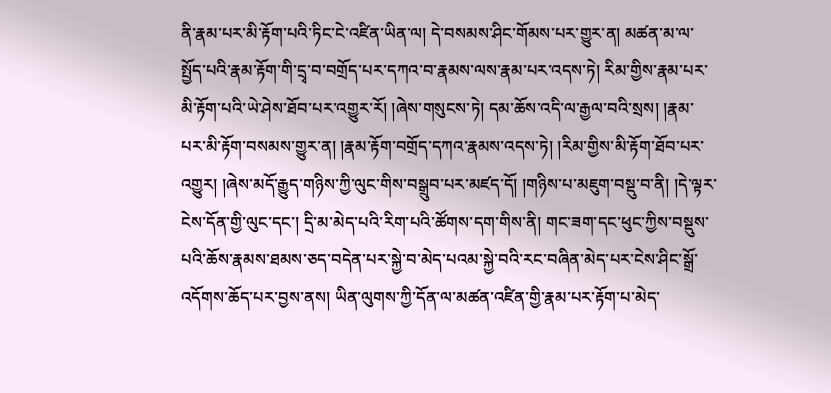ནི་རྣམ་པར་མི་རྟོག་པའི་ཏིང་ངེ་འཛིན་ཡིན་ལ། དེ་བསམས་ཤིང་གོམས་པར་གྱུར་ན། མཚན་མ་ལ་སྤྱོད་པའི་རྣམ་རྟོག་གི་དྲྭ་བ་བགྲོད་པར་དཀའ་བ་རྣམས་ལས་རྣམ་པར་འདས་ཏེ། རིམ་གྱིས་རྣམ་པར་མི་རྟོག་པའི་ཡེ་ཤེས་ཐོབ་པར་འགྱུར་རོ། །ཞེས་གསུངས་ཏེ། དམ་ཆོས་འདི་ལ་རྒྱལ་བའི་སྲས། །རྣམ་པར་མི་རྟོག་བསམས་གྱུར་ན། །རྣམ་རྟོག་བགྲོད་དཀའ་རྣམས་འདས་ཏེ། །རིམ་གྱིས་མི་རྟོག་ཐོབ་པར་འགྱུར། །ཞེས་མདོ་རྒྱུད་གཉིས་ཀྱི་ལུང་གིས་བསྒྲུབ་པར་མཛད་དོ། །གཉིས་པ་མཇུག་བསྡུ་བ་ནི། །དེ་ལྟར་ངེས་དོན་གྱི་ལུང་དང་། དྲི་མ་མེད་པའི་རིག་པའི་ཚོགས་དག་གིས་ནི། གང་ཟག་དང་ཕུང་ཀྱིས་བསྡུས་པའི་ཆོས་རྣམས་ཐམས་ཅད་བདེན་པར་སྐྱེ་བ་མེད་པའམ་སྐྱེ་བའི་རང་བཞིན་མེད་པར་ངེས་ཤིང་སྒྲོ་འདོགས་ཆོད་པར་བྱས་ནས། ཡིན་ལུགས་ཀྱི་དོན་ལ་མཚན་འཛིན་གྱི་རྣམ་པར་རྟོག་པ་མེད་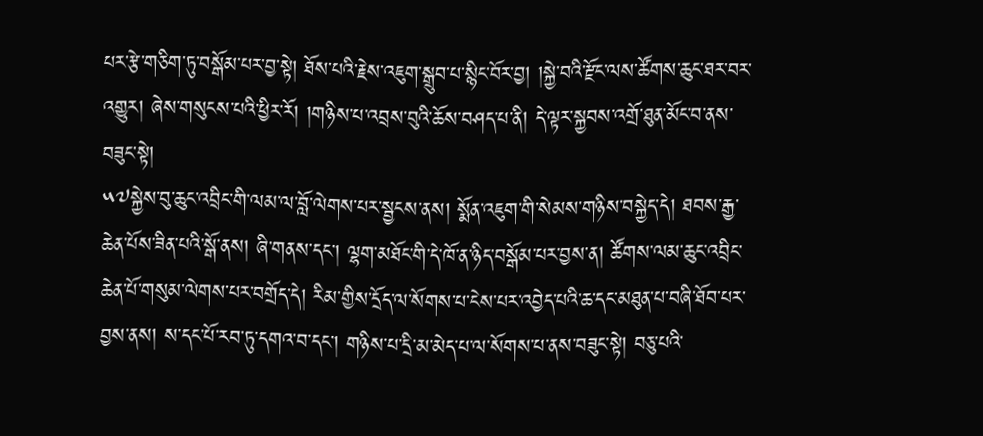པར་རྩེ་གཅིག་ཏུ་བསྒོམ་པར་བྱ་སྟེ། ཐོས་པའི་རྗེས་འཇུག་སྒྲུབ་པ་སྙིང་བོར་བྱ། །སྐྱེ་བའི་རྫོང་ལས་ཚོགས་ཆུང་ཐར་བར་འགྱུར། ཞེས་གསུངས་པའི་ཕྱིར་རོ། །གཉིས་པ་འབྲས་བུའི་ཆོས་བཤད་པ་ནི། དེ་ལྟར་སྐྱབས་འགྲོ་ཐུན་མོང་བ་ནས་བཟུང་སྟེ།
༥༧སྐྱེས་བུ་ཆུང་འབྲིང་གི་ལམ་ལ་བློ་ལེགས་པར་སྦྱངས་ནས། སྨོན་འཇུག་གི་སེམས་གཉིས་བསྐྱེད་དེ། ཐབས་རྒྱ་ཆེན་པོས་ཟིན་པའི་སྒོ་ནས། ཞི་གནས་དང་། ལྷག་མཐོང་གི་དེ་ཁོ་ན་ཉིད་བསྒོམ་པར་བྱས་ན། ཚོགས་ལམ་ཆུང་འབྲིང་ཆེན་པོ་གསུམ་ལེགས་པར་བགྲོད་དེ། རིམ་གྱིས་དྲོད་ལ་སོགས་པ་ངེས་པར་འབྱེད་པའི་ཆ་དང་མཐུན་པ་བཞི་ཐོབ་པར་བྱས་ནས། ས་དང་པོ་རབ་ཏུ་དགའ་བ་དང་། གཉིས་པ་དྲི་མ་མེད་པ་ལ་སོགས་པ་ནས་བཟུང་སྟེ། བཅུ་པའི་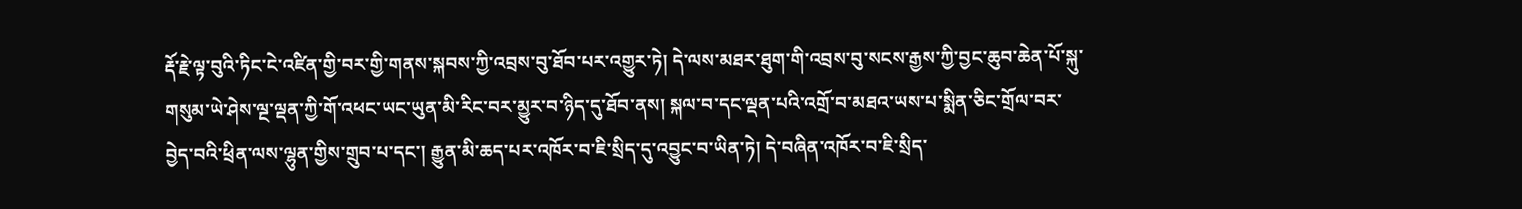རྡོ་རྗེ་ལྟ་བུའི་ཏིང་ངེ་འཛིན་གྱི་བར་གྱི་གནས་སྐབས་ཀྱི་འབྲས་བུ་ཐོབ་པར་འགྱུར་ཏེ། དེ་ལས་མཐར་ཐུག་གི་འབྲས་བུ་སངས་རྒྱས་ཀྱི་བྱང་ཆུབ་ཆེན་པོ་སྐུ་གསུམ་ཡེ་ཤེས་ལྔ་ལྡན་ཀྱི་གོ་འཕང་ཡང་ཡུན་མི་རིང་བར་མྱུར་བ་ཉིད་དུ་ཐོབ་ནས། སྐལ་བ་དང་ལྡན་པའི་འགྲོ་བ་མཐའ་ཡས་པ་སྨིན་ཅིང་གྲོལ་བར་བྱེད་བའི་ཕྲིན་ལས་ལྷུན་གྱིས་གྲུབ་པ་དང་། རྒྱུན་མི་ཆད་པར་འཁོར་བ་ཇི་སྲིད་དུ་འབྱུང་བ་ཡིན་ཏེ། དེ་བཞིན་འཁོར་བ་ཇི་སྲིད་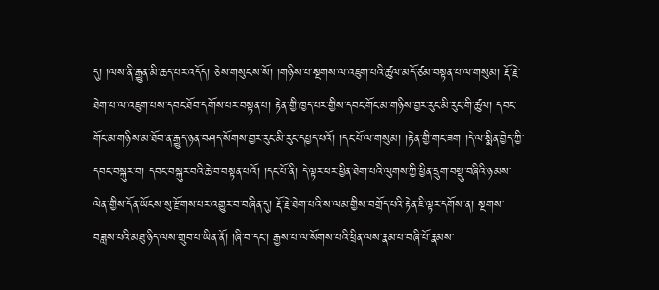དུ། །ལས་ནི་རྒྱུན་མི་ཆད་པར་འདོད། ཅེས་གསུངས་སོ། །གཉིས་པ་སྔགས་ལ་འཇུག་པའི་ཚུལ་མདོ་ཙམ་བསྟན་པ་ལ་གསུམ། རྡོ་རྗེ་ཐེག་པ་ལ་འཇུག་པས་དབང་ཐོབ་དགོས་པར་བསྟན་པ། རྟེན་གྱི་ཁྱད་པར་གྱིས་དབང་གོང་མ་གཉིས་བྱར་རུང་མི་རུང་གི་ཚུལ། དབང་གོང་མ་གཉིས་མ་ཐོབ་ན་རྒྱུད་ཉན་བཤད་སོགས་བྱར་རུང་མི་རུང་དཔྱད་པའོ། །དང་པོ་ལ་གསུམ། །རྟེན་གྱི་གང་ཟག །དེ་ལ་སྨིན་བྱེད་ཀྱི་དབང་བསྐུར་བ། དབང་བསྐུར་བའི་ཆེ་བ་བསྟན་པའོ། །དང་པོ་ནི། དེ་ལྟར་ཕར་ཕྱིན་ཐེག་པའི་ལུགས་ཀྱི་ཕྱིན་དྲུག་བསྡུ་བཞིའི་ཉམས་ལེན་གྱིས་དོན་ཡོངས་སུ་རྫོགས་པར་འགྱུར་བ་བཞིན་དུ། རྡོ་རྗེ་ཐེག་པའི་ས་ལམ་གྱིས་བགྲོད་པའི་རྟེན་ཇི་ལྟར་དགོས་ན། སྔགས་བཟླས་པའི་མཐུ་ཉིད་ལས་གྲུབ་པ་ཡིན་ནོ། །ཞི་བ་དང་། རྒྱས་པ་ལ་སོགས་པའི་ཕྲིན་ལས་རྣམ་པ་བཞི་པོ་རྣམས་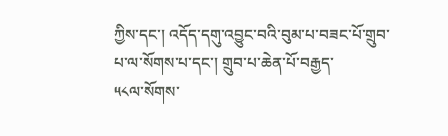ཀྱིས་དང་། འདོད་དགུ་འབྱུང་བའི་བུམ་པ་བཟང་པོ་གྲུབ་པ་ལ་སོགས་པ་དང་། གྲུབ་པ་ཆེན་པོ་བརྒྱད་
༥༨ལ་སོགས་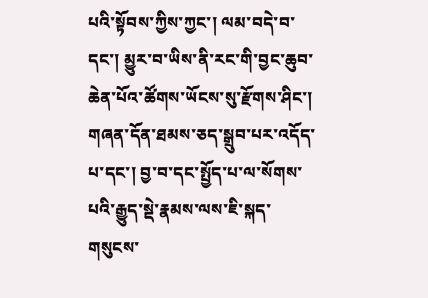པའི་སྟོབས་ཀྱིས་ཀྱང་། ལམ་བདེ་བ་དང་། མྱུར་བ་ཡིས་ནི་རང་གི་བྱང་ཆུབ་ཆེན་པོའ་ཚོགས་ཡོངས་སུ་རྫོགས་ཤིང་། གཞན་དོན་ཐམས་ཅད་སྒྲུབ་པར་འདོད་པ་དང་། བྱ་བ་དང་སྤྱོད་པ་ལ་སོགས་པའི་རྒྱུད་སྡེ་རྣམས་ལས་ཇི་སྐད་གསུངས་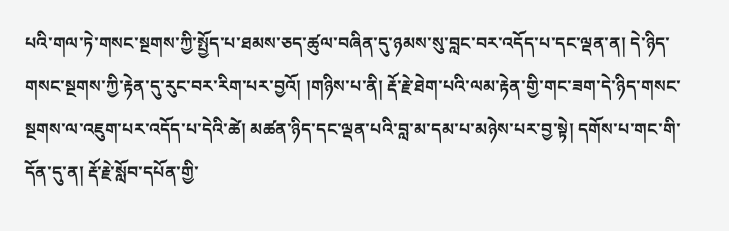པའི་གལ་ཏེ་གསང་སྔགས་ཀྱི་སྤྱོད་པ་ཐམས་ཅད་ཚུལ་བཞིན་དུ་ཉམས་སུ་བླང་བར་འདོད་པ་དང་ལྡན་ན། དེ་ཉིད་གསང་སྔགས་ཀྱི་རྟེན་དུ་རུང་བར་རིག་པར་བྱའོ། །གཉིས་པ་ནི། རྡོ་རྗེ་ཐེག་པའི་ལམ་རྟེན་གྱི་གང་ཟག་དེ་ཉིད་གསང་སྔགས་ལ་འཇུག་པར་འདོད་པ་དེའི་ཚེ། མཚན་ཉིད་དང་ལྡན་པའི་བླ་མ་དམ་པ་མཉེས་པར་བྱ་སྟེ། དགོས་པ་གང་གི་དོན་དུ་ན། རྡོ་རྗེ་སློབ་དཔོན་གྱི་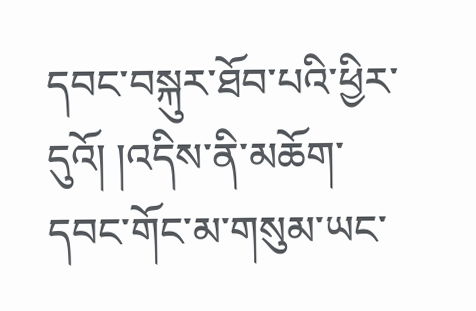དབང་བསྐུར་ཐོབ་པའི་ཕྱིར་དུའོ། །འདིས་ནི་མཆོག་དབང་གོང་མ་གསུམ་ཡང་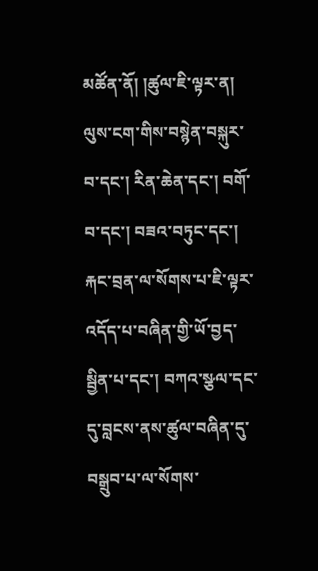མཚོན་ནོ། །ཚུལ་ཇི་ལྟར་ན། ལུས་ངག་གིས་བསྙེན་བསྐུར་བ་དང་། རིན་ཆེན་དང་། བགོ་བ་དང་། བཟའ་བཏུང་དང་། རྐང་བྲན་ལ་སོགས་པ་ཇི་ལྟར་འདོད་པ་བཞིན་གྱི་ཡོ་བྱད་སྦྱིན་པ་དང་། བཀའ་སྩལ་དང་དུ་བླངས་ནས་ཚུལ་བཞིན་དུ་བསྒྲུབ་པ་ལ་སོགས་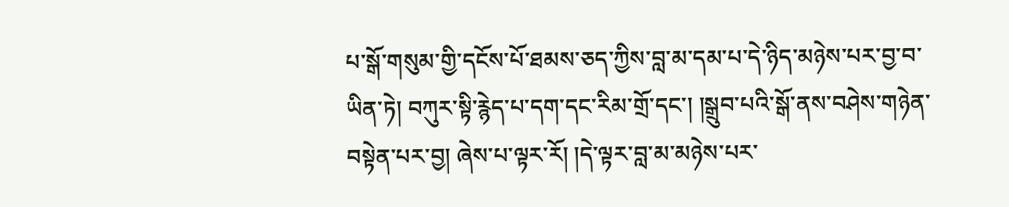པ་སྒོ་གསུམ་གྱི་དངོས་པོ་ཐམས་ཅད་ཀྱིས་བླ་མ་དམ་པ་དེ་ཉིད་མཉེས་པར་བྱ་བ་ཡིན་ཏེ། བཀུར་སྟི་རྙེད་པ་དག་དང་རིམ་གྲོ་དང་། །སྒྲུབ་པའི་སྒོ་ནས་བཤེས་གཉེན་བསྟེན་པར་བྱ། ཞེས་པ་ལྟར་རོ། །དེ་ལྟར་བླ་མ་མཉེས་པར་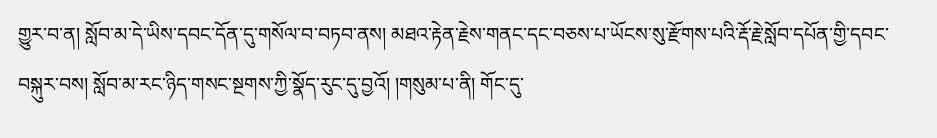གྱུར་བ་ན། སློབ་མ་དེ་ཡིས་དབང་དོན་དུ་གསོལ་བ་བཏབ་ནས། མཐའ་རྟེན་རྗེས་གནང་དང་བཅས་པ་ཡོངས་སུ་རྫོགས་པའི་རྡོ་རྗེ་སློབ་དཔོན་གྱི་དབང་བསྐུར་བས། སློབ་མ་རང་ཉིད་གསང་སྔགས་ཀྱི་སྣོད་རུང་དུ་བྱའོ། །གསུམ་པ་ནི། གོང་དུ་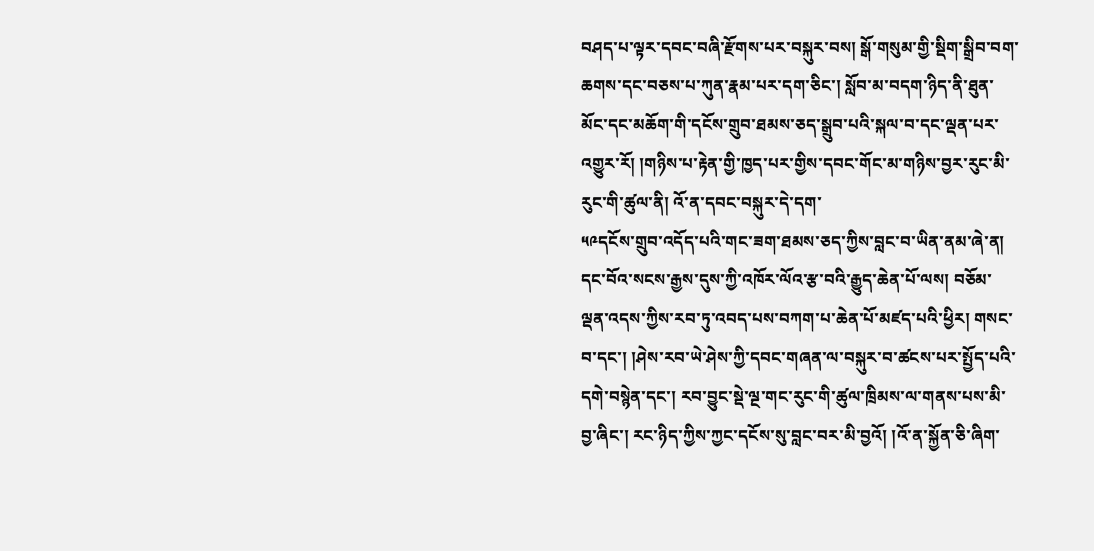བཤད་པ་ལྟར་དབང་བཞི་རྫོགས་པར་བསྐུར་བས། སྒོ་གསུམ་གྱི་སྡིག་སྒྲིབ་བག་ཆགས་དང་བཅས་པ་ཀུན་རྣམ་པར་དག་ཅིང་། སློབ་མ་བདག་ཉིད་ནི་ཐུན་མོང་དང་མཆོག་གི་དངོས་གྲུབ་ཐམས་ཅད་སྒྲུབ་པའི་སྐལ་བ་དང་ལྡན་པར་འགྱུར་རོ། །གཉིས་པ་རྟེན་གྱི་ཁྱད་པར་གྱིས་དབང་གོང་མ་གཉིས་བྱར་རུང་མི་རུང་གི་ཚུལ་ནི། འོ་ན་དབང་བསྐུར་དེ་དག་
༥༩དངོས་གྲུབ་འདོད་པའི་གང་ཟག་ཐམས་ཅད་ཀྱིས་བླང་བ་ཡིན་ནམ་ཞེ་ན། དང་བོའ་སངས་རྒྱས་དུས་ཀྱི་འཁོར་ལོའ་རྩ་བའི་རྒྱུད་ཆེན་པོ་ལས། བཅོམ་ལྡན་འདས་ཀྱིས་རབ་ཏུ་འབད་པས་བཀག་པ་ཆེན་པོ་མཛད་པའི་ཕྱིར། གསང་བ་དང་། །ཤེས་རབ་ཡེ་ཤེས་ཀྱི་དབང་གཞན་ལ་བསྐུར་བ་ཚངས་པར་སྤྱོད་པའི་དགེ་བསྙེན་དང་། རབ་བྱུང་སྡེ་ལྔ་གང་རུང་གི་ཚུལ་ཁྲིམས་ལ་གནས་པས་མི་བྱ་ཞིང་། རང་ཉིད་ཀྱིས་ཀྱང་དངོས་སུ་བླང་བར་མི་བྱའོ། །འོ་ན་སྐྱོན་ཅི་ཞིག་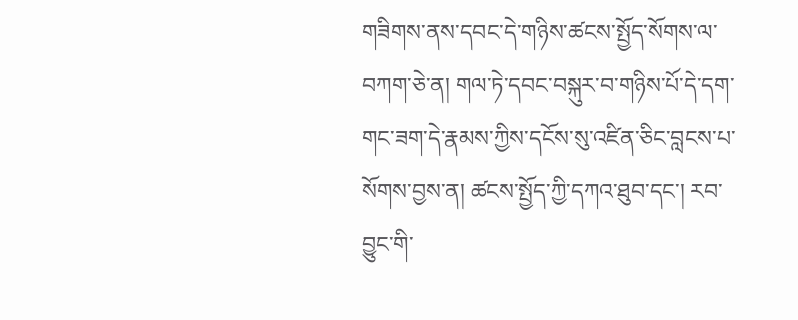གཟིགས་ནས་དབང་དེ་གཉིས་ཚངས་སྤྱོད་སོགས་ལ་བཀག་ཅེ་ན། གལ་ཏེ་དབང་བསྐུར་བ་གཉིས་པོ་དེ་དག་གང་ཟག་དེ་རྣམས་ཀྱིས་དངོས་སུ་འཛིན་ཅིང་བླངས་པ་སོགས་བྱས་ན། ཚངས་སྤྱོད་ཀྱི་དཀའ་ཐུབ་དང་། རབ་བྱུང་གི་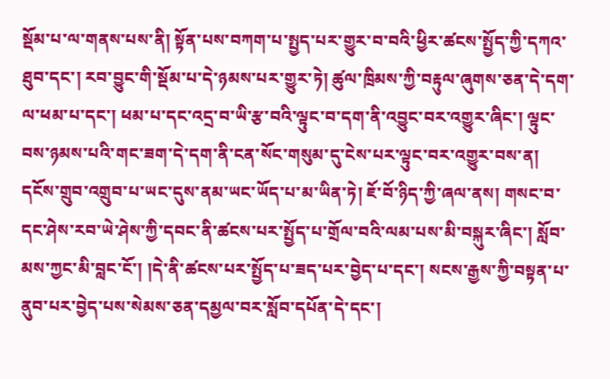སྡོམ་པ་ལ་གནས་པས་ནི། སྟོན་པས་བཀག་པ་སྤྱད་པར་གྱུར་བ་བའི་ཕྱིར་ཚངས་སྤྱོད་ཀྱི་དཀའ་ཐུབ་དང་། རབ་བྱུང་གི་སྡོམ་པ་དེ་ཉམས་པར་གྱུར་ཏེ། ཚུལ་ཁྲིམས་ཀྱི་བརྟུལ་ཞུགས་ཅན་དེ་དག་ལ་ཕམ་པ་དང་། ཕམ་པ་དང་འདྲ་བ་ཡི་རྩ་བའི་ལྟུང་བ་དག་ནི་འབྱུང་བར་འགྱུར་ཞིང་། ལྟུང་བས་ཉམས་པའི་གང་ཟག་དེ་དག་ནི་ངན་སོང་གསུམ་དུ་ངེས་པར་ལྟུང་བར་འགྱུར་བས་ན། དངོས་གྲུབ་འགྲུབ་པ་ཡང་དུས་ནམ་ཡང་ཡོད་པ་མ་ཡིན་ཏེ། ཇོ་བོ་ཉིད་ཀྱི་ཞལ་ནས། གསང་བ་དང་ཤེས་རབ་ཡེ་ཤེས་ཀྱི་དབང་ནི་ཚངས་པར་སྤྱོད་པ་གྲོལ་བའི་ལམ་པས་མི་བསྐུར་ཞིང་། སློབ་མས་ཀྱང་མི་བླང་ངོ་། །དེ་ནི་ཚངས་པར་སྤྱོད་པ་ཟད་པར་བྱེད་པ་དང་། སངས་རྒྱས་ཀྱི་བསྟན་པ་ནུབ་པར་བྱེད་པས་སེམས་ཅན་དམྱལ་བར་སློབ་དཔོན་དེ་དང་།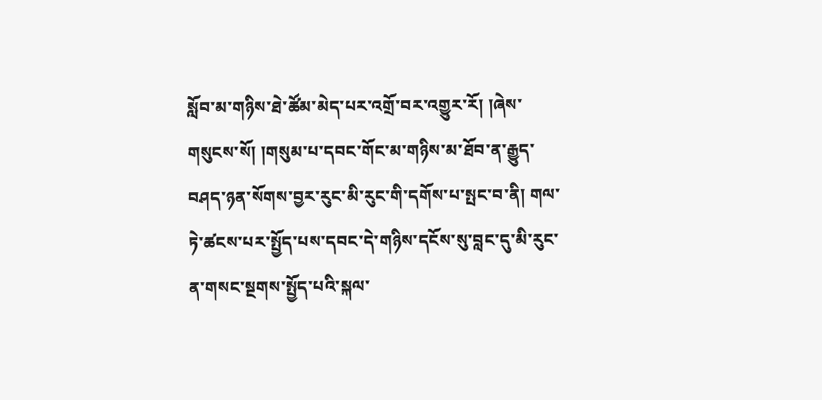སློབ་མ་གཉིས་ཐེ་ཚོམ་མེད་པར་འགྲོ་བར་འགྱུར་རོ། །ཞེས་གསུངས་སོ། །གསུམ་པ་དབང་གོང་མ་གཉིས་མ་ཐོབ་ན་རྒྱུད་བཤད་ཉན་སོགས་བྱར་རུང་མི་རུང་གི་དགོས་པ་སྤང་བ་ནི། གལ་ཏེ་ཚངས་པར་སྤྱོད་པས་དབང་དེ་གཉིས་དངོས་སུ་བླང་དུ་མི་རུང་ན་གསང་སྔགས་སྤྱོད་པའི་སྐལ་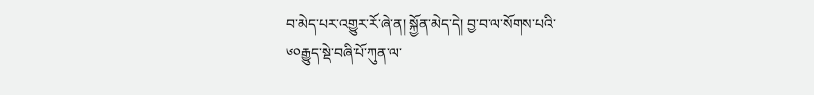བ་མེད་པར་འགྱུར་རོ་ཞེ་ན། སྐྱོན་མེད་དེ། བྱ་བ་ལ་སོགས་པའི་
༦༠རྒྱུད་སྡེ་བཞི་པོ་ཀུན་ལ་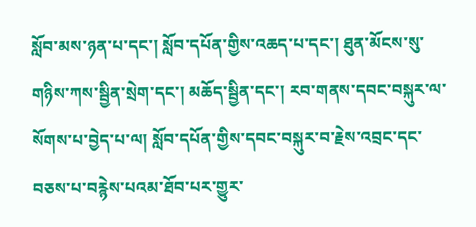སློབ་མས་ཉན་པ་དང་། སློབ་དཔོན་གྱིས་འཆད་པ་དང་། ཐུན་མོངས་སུ་གཉིས་ཀས་སྦྱིན་སྲེག་དང་། མཆོད་སྦྱིན་དང་། རབ་གནས་དབང་བསྐུར་ལ་སོགས་པ་བྱེད་པ་ལ། སློབ་དཔོན་གྱིས་དབང་བསྐུར་བ་རྗེས་འབྲང་དང་བཅས་པ་བརྙེས་པའམ་ཐོབ་པར་གྱུར་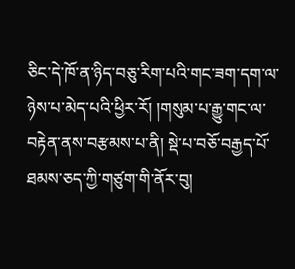ཅིང་དེ་ཁོ་ན་ཉིད་བཅུ་རིག་པའི་གང་ཟག་དག་ལ་ཉེས་པ་མེད་པའི་ཕྱིར་རོ། །གསུམ་པ་རྒྱུ་གང་ལ་བརྟེན་ནས་བརྩམས་པ་ནི། སྡེ་པ་བཅོ་བརྒྱད་པོ་ཐམས་ཅད་ཀྱི་གཙུག་གི་ནོར་བུ།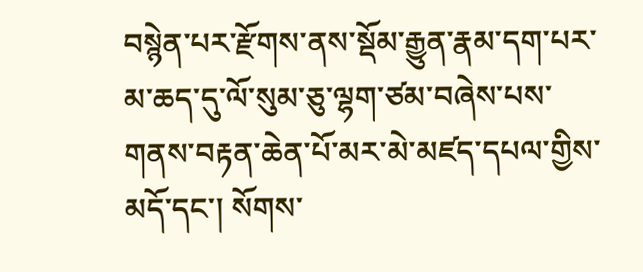བསྙེན་པར་རྫོགས་ནས་སྡོམ་རྒྱུན་རྣམ་དག་པར་མ་ཆད་དུ་ལོ་སུམ་ཅུ་ལྷག་ཙམ་བཞེས་པས་གནས་བརྟན་ཆེན་པོ་མར་མེ་མཛད་དཔལ་གྱིས་མདོ་དང་། སོགས་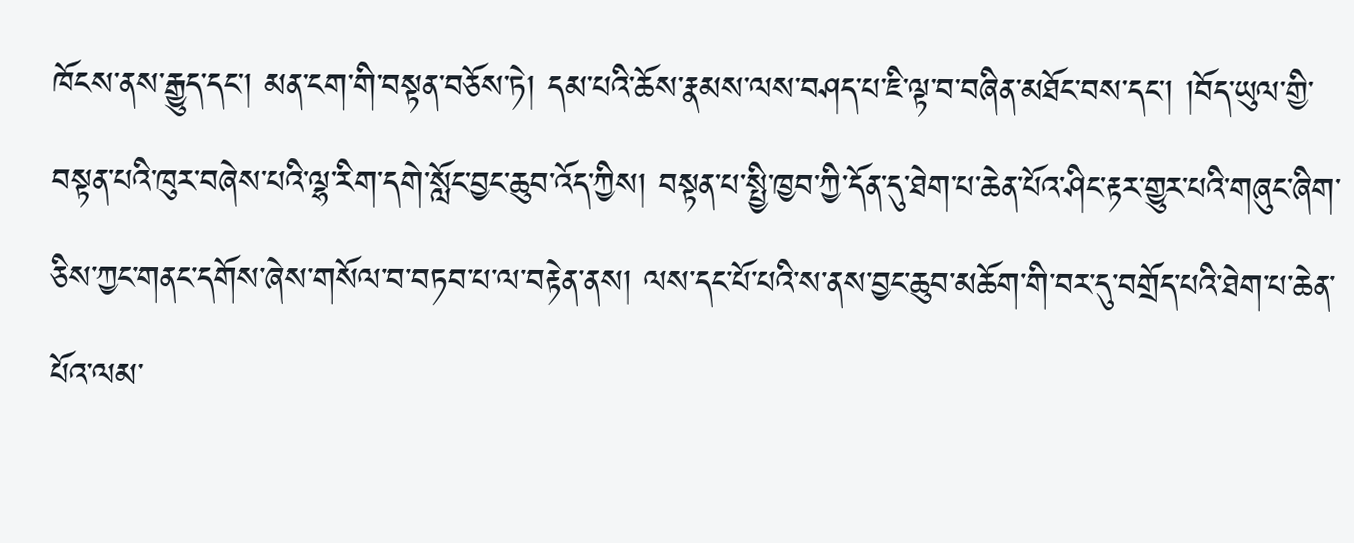ཁོངས་ནས་རྒྱུད་དང་། མན་ངག་གི་བསྟན་བཅོས་ཏེ། དམ་པའི་ཆོས་རྣམས་ལས་བཤད་པ་ཇི་ལྟ་བ་བཞིན་མཐོང་བས་དང་། །བོད་ཡུལ་གྱི་བསྟན་པའི་ཁུར་བཞེས་པའི་ལྷ་རིག་དགེ་སློང་བྱང་ཆུབ་འོད་ཀྱིས། བསྟན་པ་སྤྱི་ཁྱབ་ཀྱི་དོན་དུ་ཐེག་པ་ཆེན་པོའ་ཤིང་རྟར་གྱུར་པའི་གཞུང་ཞིག་ཅིས་ཀྱང་གནང་དགོས་ཞེས་གསོལ་བ་བཏབ་པ་ལ་བརྟེན་ནས། ལས་དང་པོ་པའི་ས་ནས་བྱང་ཆུབ་མཆོག་གི་བར་དུ་བགྲོད་པའི་ཐེག་པ་ཆེན་པོའ་ལམ་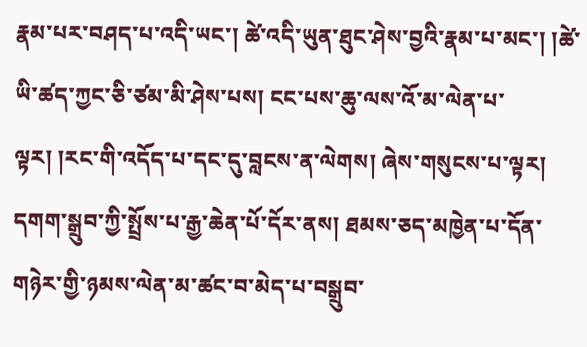རྣམ་པར་བཤད་པ་འདི་ཡང་། ཚེ་འདི་ཡུན་ཐུང་ཤེས་བྱའི་རྣམ་པ་མང་། །ཚེ་ཡི་ཚད་ཀྱང་ཅི་ཙམ་མི་ཤེས་པས། ངང་པས་ཆུ་ལས་འོ་མ་ལེན་པ་ལྟར། །རང་གི་འདོད་པ་དང་དུ་བླངས་ན་ལེགས། ཞེས་གསུངས་པ་ལྟར། དགག་སྒྲུབ་ཀྱི་སྤྲོས་པ་རྒྱ་ཆེན་པོ་དོར་ནས། ཐམས་ཅད་མཁྱེན་པ་དོན་གཉེར་གྱི་ཉམས་ལེན་མ་ཚང་བ་མེད་པ་བསྒྲུབ་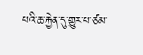པའི་ཆ་རྐྱེན་དུ་གྱུར་པ་ཙམ་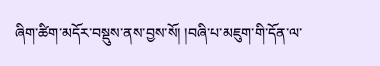ཞིག་ཚིག་མདོར་བསྡུས་ནས་བྱས་སོ། །བཞི་པ་མཇུག་གི་དོན་ལ་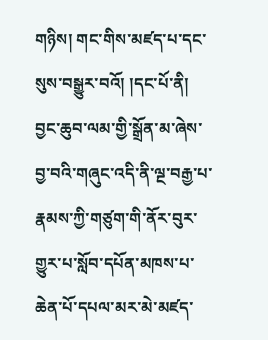གཉིས། གང་གིས་མཛད་པ་དང་སུས་བསྒྱུར་བའོ། །དང་པོ་ནི། བྱང་ཆུབ་ལམ་གྱི་སྒྲོན་མ་ཞེས་བྱ་བའི་གཞུང་འདི་ནི་ལྔ་བརྒྱ་པ་རྣམས་ཀྱི་གཙུག་གི་ནོར་བུར་གྱུར་པ་སློབ་དཔོན་མཁས་པ་ཆེན་པོ་དཔལ་མར་མེ་མཛད་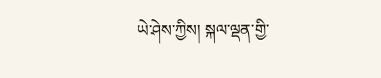ཡེ་ཤེས་ཀྱིས། སྐལ་ལྡན་གྱི་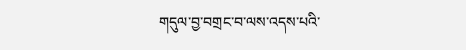གདུལ་བྱ་བགྲང་བ་ལས་འདས་པའི་